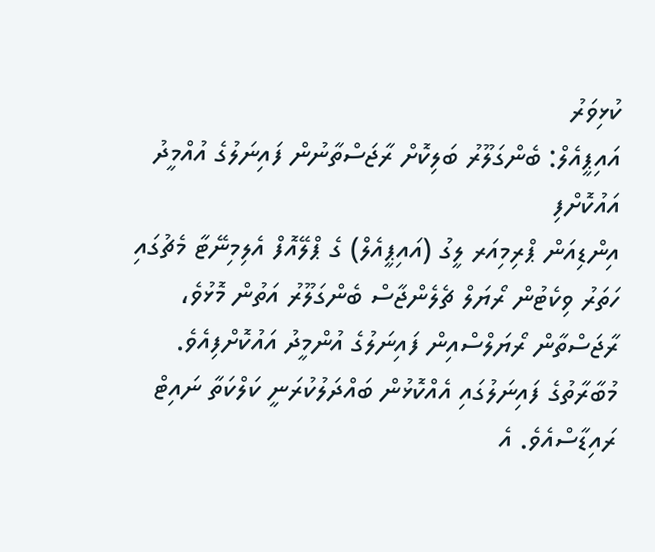ކުޅިވަރު
އައިޕީއެލް: ބެންގަލޫރު ބަލިކޮށް ރާޖަސްތާނުން ފައިނަލުގެ އުއްމީދު އައުކޮށްފި
އިންޑިއަން ޕްރިމިއަރ ލީގު (އައިޕީއެލް) ގެ ޕްލޭއޮފް އެލިމިނޭޓާ މެޗުގައި ހަތަރު ވިކެޓުން ރޯޔަލް ޗެލެންޖާސް ބެންގަލޫރު އަތުން މޮޅުވެ، ރާޖަސްތާން ރޯޔަލްސްއިން ފައިނަލުގެ އުންމީދު އައުކޮށްފިއެވެ.
މުބާރާތުގެ ފައިނަލުގައި އެއްކޮޅުން ބައްދަލުކުރަނީ ކަލްކަތާ ނައިޓް ރައިޑާސްއެވެ. އެ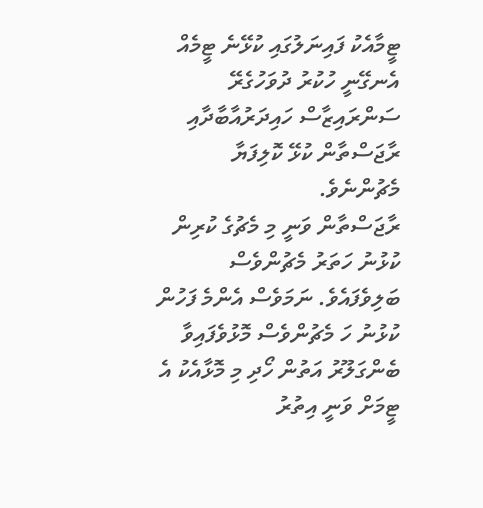ޓީމާއެކު ފައިނަލުގައި ކުޅޭނެ ޓީމެއް އެނގޭނީ ހުކުރު ދުވަހުގެރޭ ސަންރައިޒާސް ހައިދަރުއާބާދާއި ރާޖަސްތާން ކުޅޭ ކޮލިފަޔާ މެޗުންނެވެ.
ރާޖަސްތާން ވަނީ މި މެޗުގެ ކުރިން ކުޅުނު ހަތަރު މެޗުންވެސް ބަލިވެފައެވެ. ނަމަވެސް އެންމެ ފަހުން ކުޅުނު ހަ މެޗުންވެސް މޮޅުވެފައިވާ ބެންގަލޫރު އަތުން ހޯދި މި މޮޅާއެކު އެ ޓީމަށް ވަނީ އިތުރު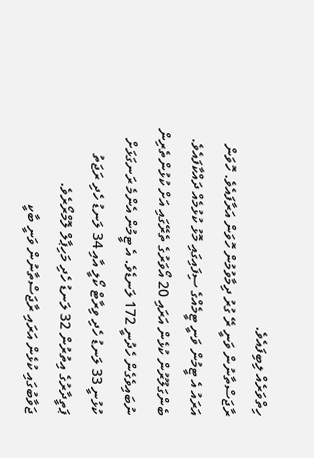ހިތްވަރެއް ލިބިފައެވެ.
ރާޖަސްތާނުން ވަނީ ރޭ ގުރު ދިމާވުމުން ހޮވަން އަރާފައެވެ. ހޮވަން އަރައު އެ ޓީމުން ވަނީ ޓީމެއްގެ ސިފައިގައި މޮޅު ކުޅުމެއް ދައްކާފައެވެ. ބެންގަލޫރުން ކުޅެން އަރައި 20 އޯވަރުގެ ތެރޭގައި އަށް ކުޅުންތެރިން ނުބައިވެގެން ހެދުނީ 172 ލަނޑެވެ. އެ ޓީމުން އެންމެ ރަނގަޅަށް ކުޅުނީ 33 ލަނޑު ހެދި ވިރާޓް ކޯލީ އާއި 34 ލަނޑު ހެދި ރަޖަތު ޕަތީދާރުގެ އިތުރުން 32 ލަނޑު ހެދި މަހިޕާލް ލޮމްރޯރެވެ.
ޖަވާބުގައި ކުޅެން އަރައި ރާޖަސްތާނުން ވަނީ ބާކީ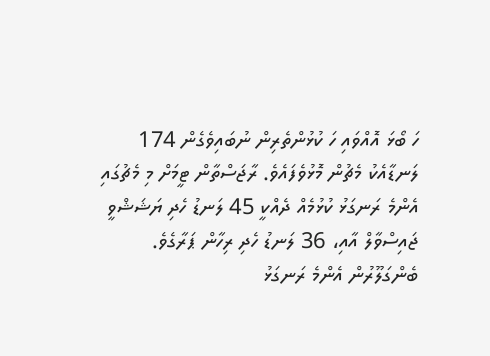ހަ ބޯޅަ އޮއްވައި ހަ ކުޅުންތެރިން ނުބައިވެގެން 174 ލަނޑާއެކު މެޗުން މޮޅުވެފައެވެ. ރާޖަސްތާން ޓީމަށް މި މެޗުގައި އެންމެ ރަނގަޅު ކުޅުމެއް ދެއްކީ 45 ލަނޑު ހެދި ޔަޝަޝްވީ ޖައިސްވާލް އާއި، 36 ލަނޑު ހެދި ރިހާން ޕަރާގެވެ. ބެންގަލޫރުން އެންމެ ރަނގަޅު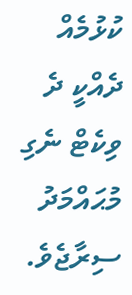ކުޅުމެއް ދެއްކީ ދެ ވިކެޓް ނެގި މުޙައްމަދު ސިރާޖެވެ.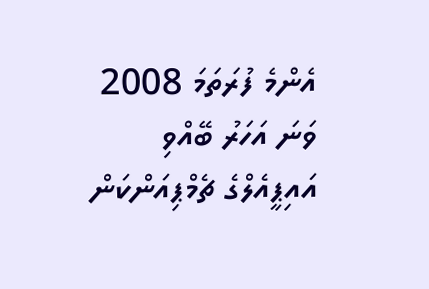އެންމެ ފުރަތަމަ 2008 ވަނަ އަހަރު ބޭއްވި އައިޕީއެލްގެ ޗެމްޕިއަންކަން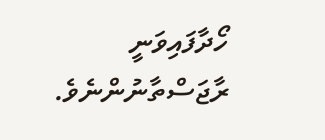ހޯދާފައިވަނީ ރާޖަސްތާނުންނެވެ.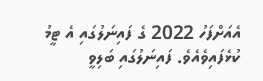އެއަށްފަހު 2022 ގެ ފައިނަލުގައި އެ ޓީމު ކުޅެފައިވެއެވެ. ފައިނަލުގައި ބަލިވީ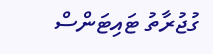ގުޖުރާތު ޓައިޓަންސް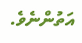އަތުންނެވެ.